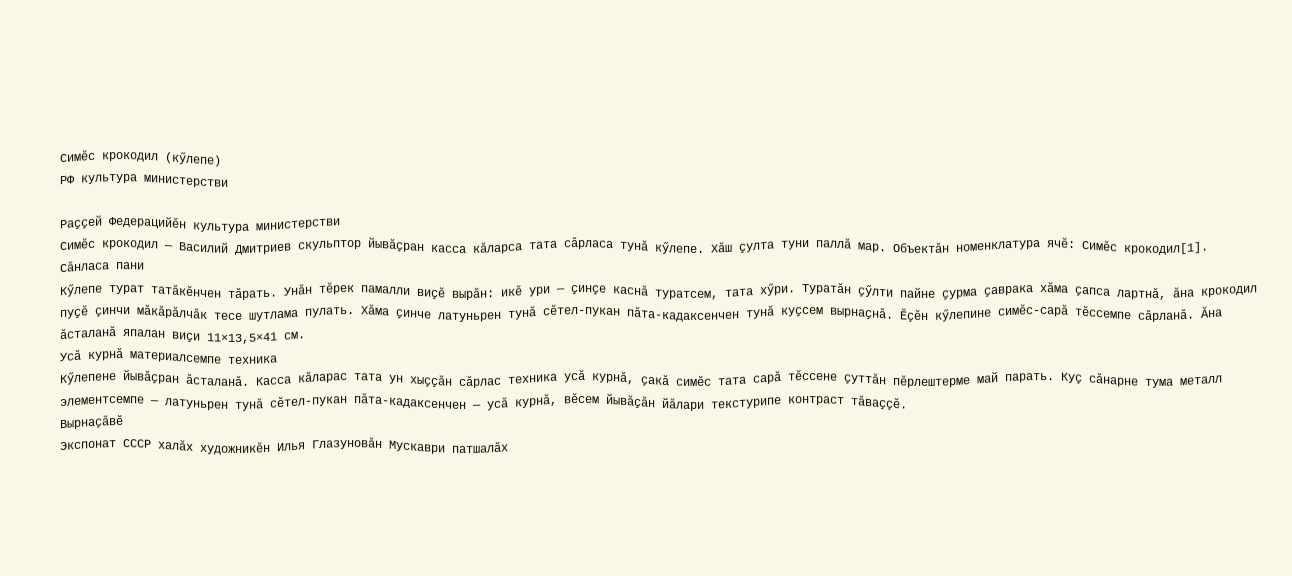Симӗс крокодил (кӳлепе)
РФ культура министерстви

Раҫҫей Федерацийӗн культура министерстви
Симӗс крокодил — Василий Дмитриев скульптор йывӑҫран касса кӑларса тата сӑрласа тунӑ кӳлепе. Хӑш ҫулта туни паллӑ мар. Объектӑн номенклатура ячӗ: Симӗс крокодил[1].
Сӑнласа пани
Кӳлепе турат татӑкӗнчен тӑрать. Унӑн тӗрек памалли виҫӗ вырӑн: икӗ ури — ҫинҫе каснӑ туратсем, тата хӳри. Туратӑн ҫӳлти пайне ҫурма ҫаврака хӑма ҫапса лартнӑ, ӑна крокодил пуҫӗ ҫинчи мӑкӑрӑлчӑк тесе шутлама пулать. Хӑма ҫинче латуньрен тунӑ сӗтел-пукан пӑта-кадаксенчен тунӑ куҫсем вырнаҫнӑ. Ӗҫӗн кӳлепине симӗс-сарӑ тӗссемпе сӑрланӑ. Ӑна ӑсталанӑ япалан виҫи 11×13,5×41 см.
Усӑ курнӑ материалсемпе техника
Кӳлепене йывӑҫран ӑсталанӑ. Касса кӑларас тата ун хыҫҫӑн сӑрлас техника усӑ курнӑ, ҫакӑ симӗс тата сарӑ тӗссене ҫуттӑн пӗрлештерме май парать. Куҫ сӑнарне тума металл элементсемпе — латуньрен тунӑ сӗтел-пукан пӑта-кадаксенчен — усӑ курнӑ, вӗсем йывӑҫӑн йӑлари текстурипе контраст тӑваҫҫӗ.
Вырнаҫӑвӗ
Экспонат СССР халӑх художникӗн Илья Глазуновӑн Мускаври патшалӑх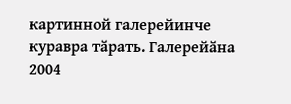картинной галерейинче куравра тӑрать. Галерейӑна 2004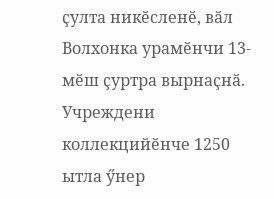ҫулта никӗсленӗ, вӑл Волхонка урамӗнчи 13-мӗш ҫуртра вырнаҫнӑ. Учреждени коллекцийӗнче 1250 ытла ӳнер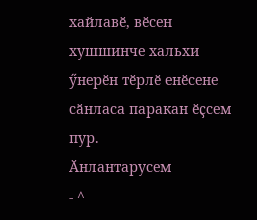хайлавӗ, вӗсен хушшинче хальхи ӳнерӗн тӗрлӗ енӗсене сӑнласа паракан ӗҫсем пур.
Ӑнлантарусем
- ^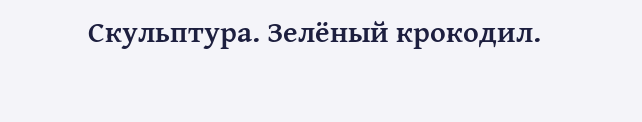Скульптура. Зелёный крокодил.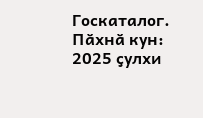Госкаталог. Пӑхнӑ кун: 2025 ҫулхи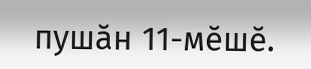пушӑн 11-мӗшӗ.